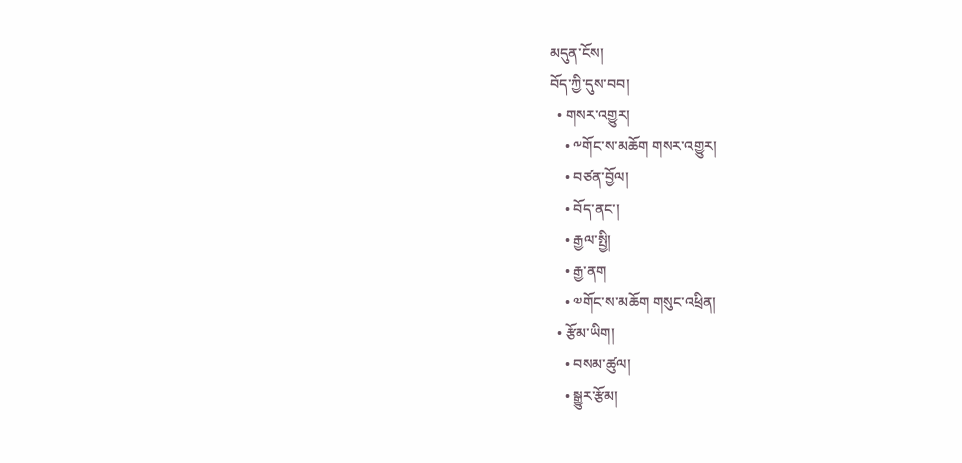མདུན་ངོས།
བོད་ཀྱི་དུས་བབ།
  • གསར་འགྱུར།
    • ༸གོང་ས་མཆོག གསར་འགྱུར།
    • བཙན་བྱོལ།
    • བོད་ནང་།
    • རྒྱལ་སྤྱི།
    • རྒྱ་ནག
    • ༧གོང་ས་མཆོག གསུང་འཕྲིན།
  • རྩོམ་ཡིག།
    • བསམ་ཚུལ།
    • སྒྱུར་རྩོམ།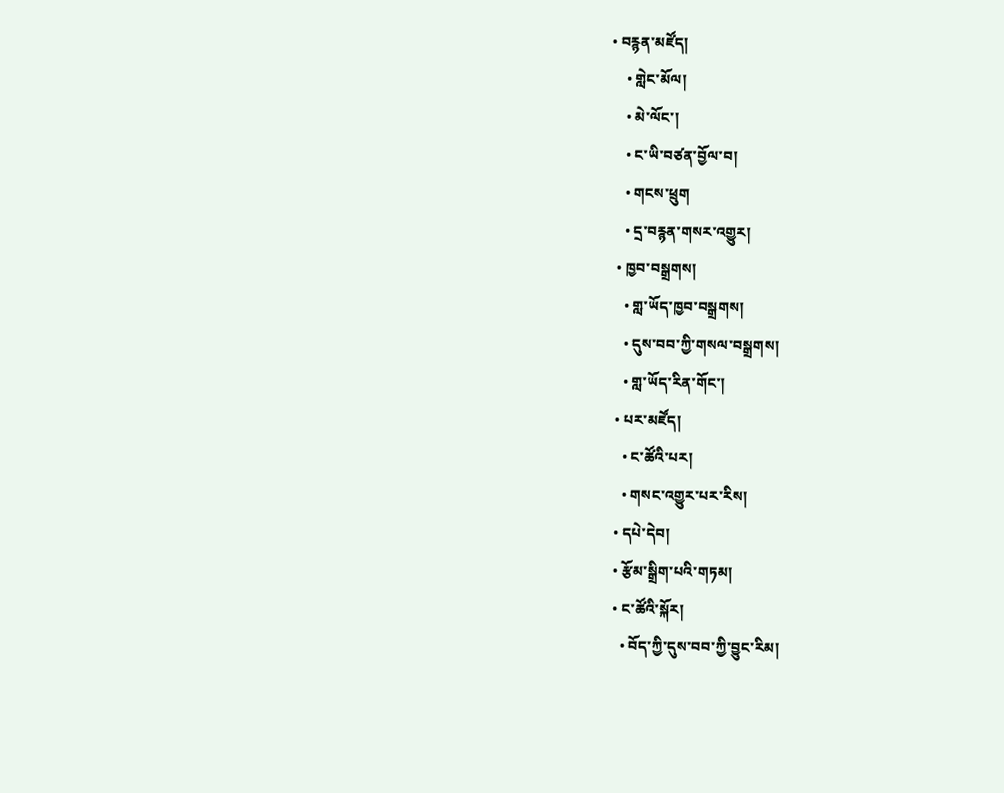• བརྙན་མཛོད།
    • གླེང་མོལ།
    • མེ་ལོང་།
    • ང་ཡི་བཙན་བྱོལ་བ།
    • གངས་ཕྲུག
    • དྲ་བརྙན་གསར་འགྱུར།
  • ཁྱབ་བསྒྲགས།
    • གླ་ཡོད་ཁྱབ་བསྒྲགས།
    • དུས་བབ་ཀྱི་གསལ་བསྒྲགས།
    • གླ་ཡོད་རིན་གོང་།
  • པར་མཛོད།
    • ང་ཚོའི་པར།
    • གསང་འགྱུར་པར་རིས།
  • དཔེ་དེབ།
  • རྩོམ་སྒྲིག་པའི་གཏམ།
  • ང་ཚོའི་སྐོར།
    • བོད་ཀྱི་དུས་བབ་ཀྱི་བྱུང་རིམ།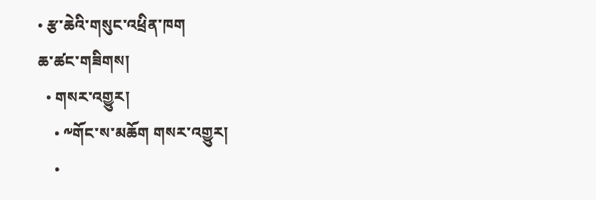• རྩ་ཆེའི་གསུང་འཕྲིན་ཁག
ཆ་ཚང་གཟིགས།
  • གསར་འགྱུར།
    • ༸གོང་ས་མཆོག གསར་འགྱུར།
    •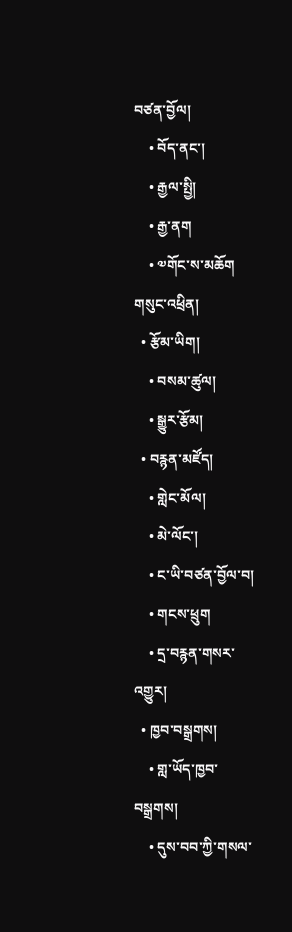བཙན་བྱོལ།
    • བོད་ནང་།
    • རྒྱལ་སྤྱི།
    • རྒྱ་ནག
    • ༧གོང་ས་མཆོག གསུང་འཕྲིན།
  • རྩོམ་ཡིག།
    • བསམ་ཚུལ།
    • སྒྱུར་རྩོམ།
  • བརྙན་མཛོད།
    • གླེང་མོལ།
    • མེ་ལོང་།
    • ང་ཡི་བཙན་བྱོལ་བ།
    • གངས་ཕྲུག
    • དྲ་བརྙན་གསར་འགྱུར།
  • ཁྱབ་བསྒྲགས།
    • གླ་ཡོད་ཁྱབ་བསྒྲགས།
    • དུས་བབ་ཀྱི་གསལ་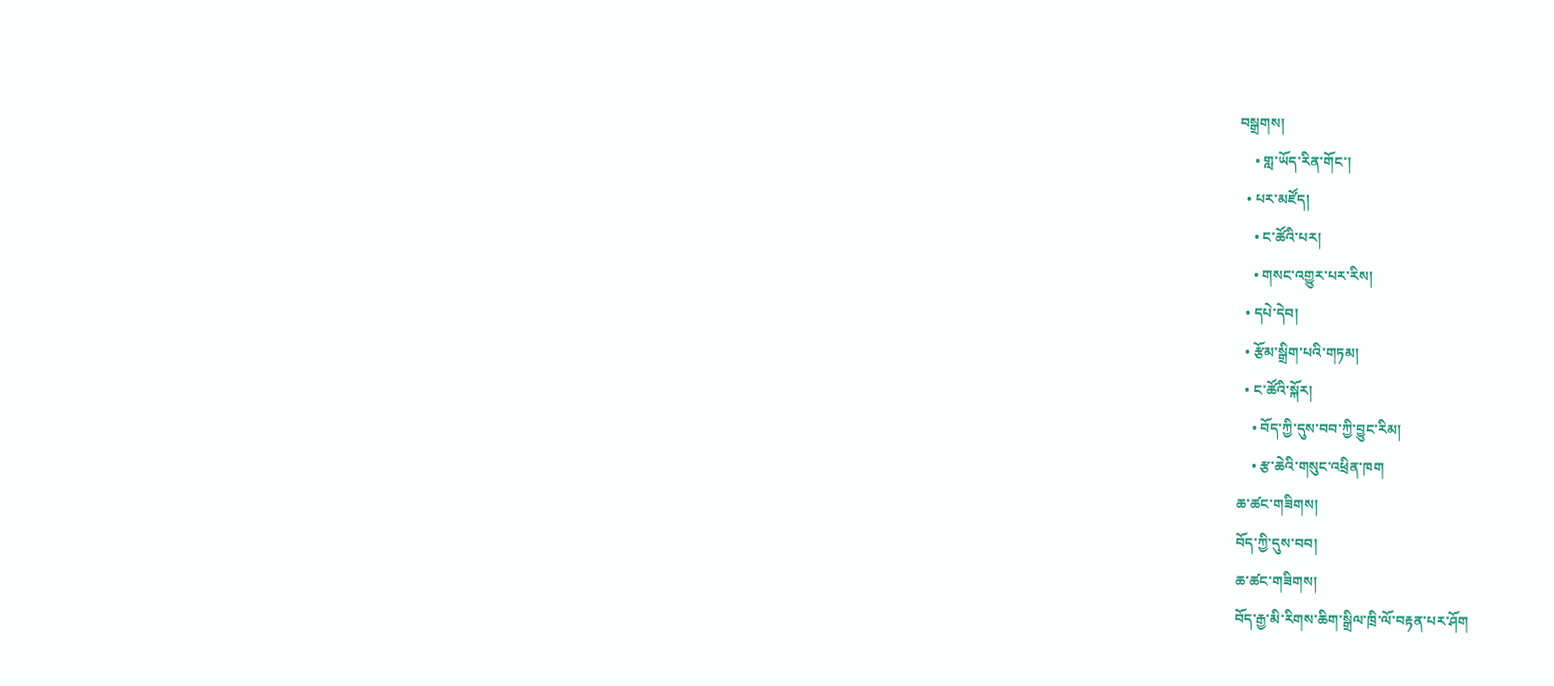བསྒྲགས།
    • གླ་ཡོད་རིན་གོང་།
  • པར་མཛོད།
    • ང་ཚོའི་པར།
    • གསང་འགྱུར་པར་རིས།
  • དཔེ་དེབ།
  • རྩོམ་སྒྲིག་པའི་གཏམ།
  • ང་ཚོའི་སྐོར།
    • བོད་ཀྱི་དུས་བབ་ཀྱི་བྱུང་རིམ།
    • རྩ་ཆེའི་གསུང་འཕྲིན་ཁག
ཆ་ཚང་གཟིགས།
བོད་ཀྱི་དུས་བབ།
ཆ་ཚང་གཟིགས།
བོད་རྒྱ་མི་རིགས་ཆིག་སྒྲིལ་ཁྲི་ལོ་བརྟན་པར་ཤོག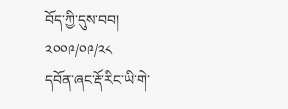བོད་ཀྱི་དུས་བབ།
༢༠༠༩/༠༩/༢༨
དབོན་ཞང་རྡོ་རིང་ཡི་གེ་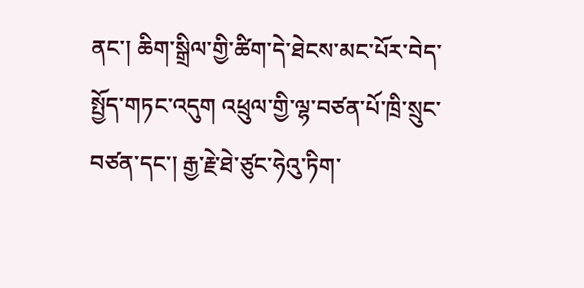ནང་། ཆིག་སྒྲིལ་གྱི་ཚིག་དེ་ཐེངས་མང་པོར་བེད་སྤྱོད་གཏང་འདུག འཕྲུལ་གྱི་ལྷ་བཙན་པོ་ཁྲི་སྲུང་བཙན་དང་། རྒྱ་རྗེ་ཐེ་ཙུང་ཧེའུ་ཏིག་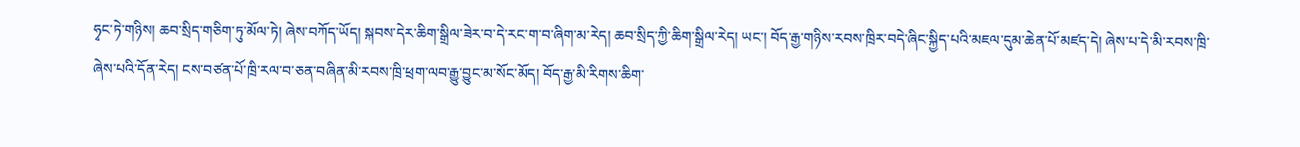ཧྭང་ཏེ་གཉིས། ཆབ་སྲིད་གཅིག་ཏུ་མོལ་ཏེ། ཞེས་བཀོད་ཡོད། སྐབས་དེར་ཆིག་སྒྲིལ་ཟེར་བ་དེ་རང་ག་བ་ཞིག་མ་རེད། ཆབ་སྲིད་ཀྱི་ཆིག་སྒྲིལ་རེད། ཡང་། བོད་རྒྱ་གཉིས་རབས་ཁྲིར་བདེ་ཞིང་སྐྱིད་པའི་མཇལ་དུམ་ཆེན་པོ་མཛད་དེ། ཞེས་པ་དེ་མི་རབས་ཁྲི་ཞེས་པའི་དོན་རེད། ངས་བཙན་པོ་ཁྲི་རལ་བ་ཅན་བཞིན་མི་རབས་ཁྲི་ཕྲག་ལབ་རྒྱུ་བྱུང་མ་སོང་མོད། བོད་རྒྱ་མི་རིགས་ཆིག་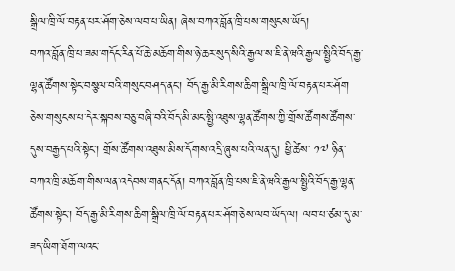སྒྲིལ་ཁྲི་ལོ་བརྟན་པར་ཤོག་ཅེས་ལབ་པ་ཡིན། ཞེས་བཀའ་བློན་ཁྲི་པས་གསུངས་ཡོད།
བཀའ་བློན་ཁྲི་པ་ཟམ་གདོང་རིན་པོ་ཆེ་མཆོག་གིས་ཉེ་ཆར་སུད་སིའི་རྒྱལ་ས་ཇི་ནེ་ཝའི་རྒྱལ་སྤྱིའི་བོད་རྒྱ་ལྷན་ཚོགས་སྟེང་བསྩལ་བའི་གསུང་བཤད་ནང་། བོད་རྒྱ་མི་རིགས་ཆིག་སྒྲིལ་ཁྲི་ལོ་བརྟན་པར་ཤོག ཅེས་གསུངས་པ་དེར་སྐབས་བཅུ་བཞི་བའི་བོད་མི་མང་སྤྱི་འཐུས་ལྷན་ཚོགས་ཀྱི་གྲོས་ཚོགས་ཚོགས་དུས་བརྒྱད་པའི་སྟེང་། གྲོས་ཚོགས་འཐུས་མིས་དོགས་འདྲི་ཞུས་པའི་ལན་དུ། ཕྱི་ཚེས་ ༡༧ ཉིན་བཀའ་ཁྲི་མཆོག་གིས་ལན་འདེབས་གནང་དོན། བཀའ་བློན་ཁྲི་པས་ཇི་ནེ་ཝའི་རྒྱལ་སྤྱིའི་བོད་རྒྱ་ལྷན་ཚོགས་སྟེང་། བོད་རྒྱ་མི་རིགས་ཆིག་སྒྲིལ་ཁྲི་ལོ་བརྟན་པར་ཤོག་ཅེས་ལབ་ཡོད་ལ། ལབ་པ་ཙམ་དུ་མ་ཟད་ཡིག་ཐོག་ལའང་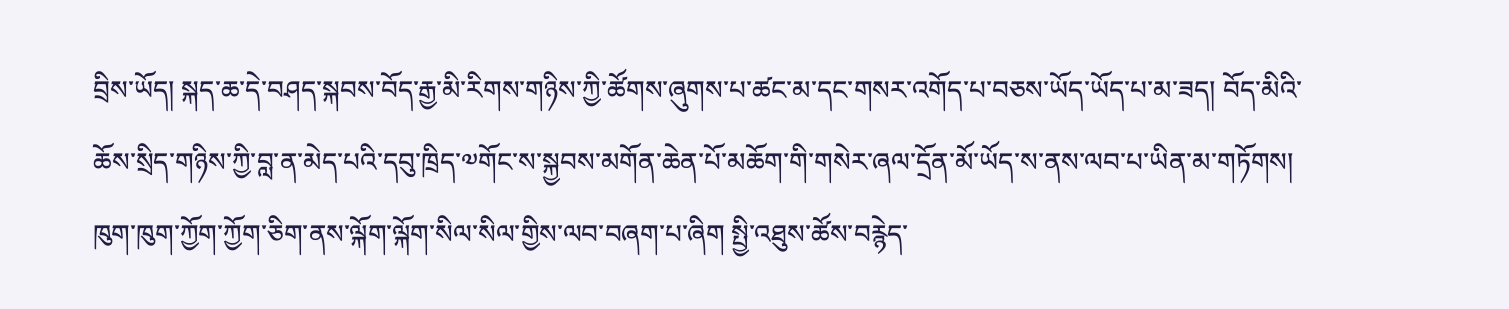བྲིས་ཡོད། སྐད་ཆ་དེ་བཤད་སྐབས་བོད་རྒྱ་མི་རིགས་གཉིས་ཀྱི་ཚོགས་ཞུགས་པ་ཚང་མ་དང་གསར་འགོད་པ་བཅས་ཡོད་ཡོད་པ་མ་ཟད། བོད་མིའི་ཆོས་སྲིད་གཉིས་ཀྱི་བླ་ན་མེད་པའི་དབུ་ཁྲིད་༧གོང་ས་སྐྱབས་མགོན་ཆེན་པོ་མཆོག་གི་གསེར་ཞལ་དྲོན་མོ་ཡོད་ས་ནས་ལབ་པ་ཡིན་མ་གཏོགས། ཁུག་ཁུག་ཀྱོག་ཀྱོག་ཅིག་ནས་ལྐོག་ལྐོག་སིལ་སིལ་གྱིས་ལབ་བཞག་པ་ཞིག སྤྱི་འཐུས་ཚོས་བརྙེད་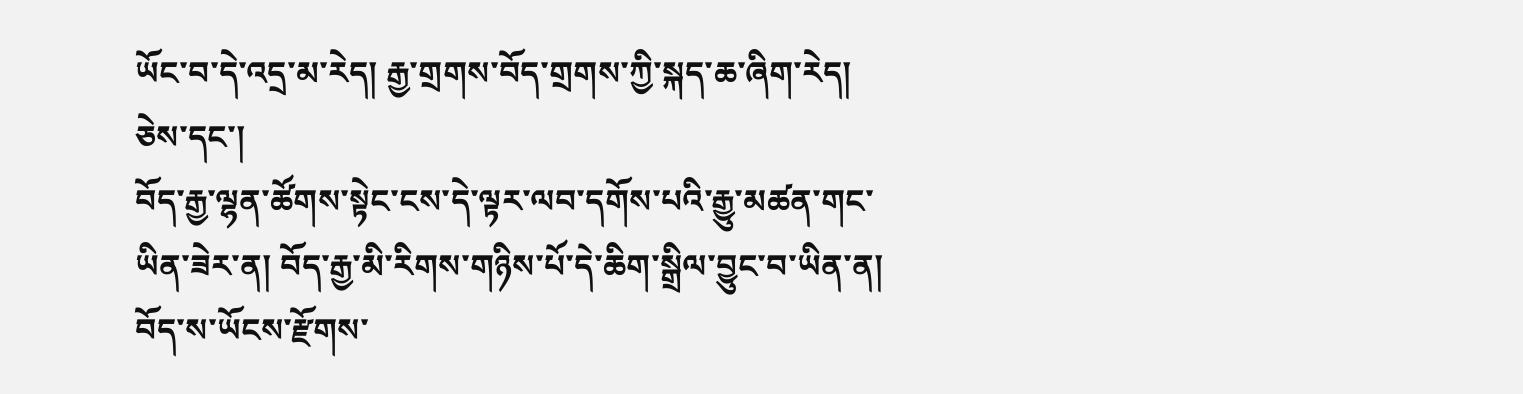ཡོང་བ་དེ་འདྲ་མ་རེད། རྒྱ་གྲགས་བོད་གྲགས་ཀྱི་སྐད་ཆ་ཞིག་རེད། ཅེས་དང་།
བོད་རྒྱ་ལྷན་ཚོགས་སྟེང་ངས་དེ་ལྟར་ལབ་དགོས་པའི་རྒྱུ་མཚན་གང་ཡིན་ཟེར་ན། བོད་རྒྱ་མི་རིགས་གཉིས་པོ་དེ་ཆིག་སྒྲིལ་བྱུང་བ་ཡིན་ན། བོད་ས་ཡོངས་རྫོགས་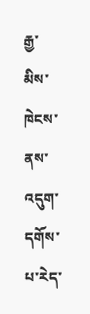རྒྱ་མིས་ཁེངས་ནས་འདུག་དགོས་པ་རེད་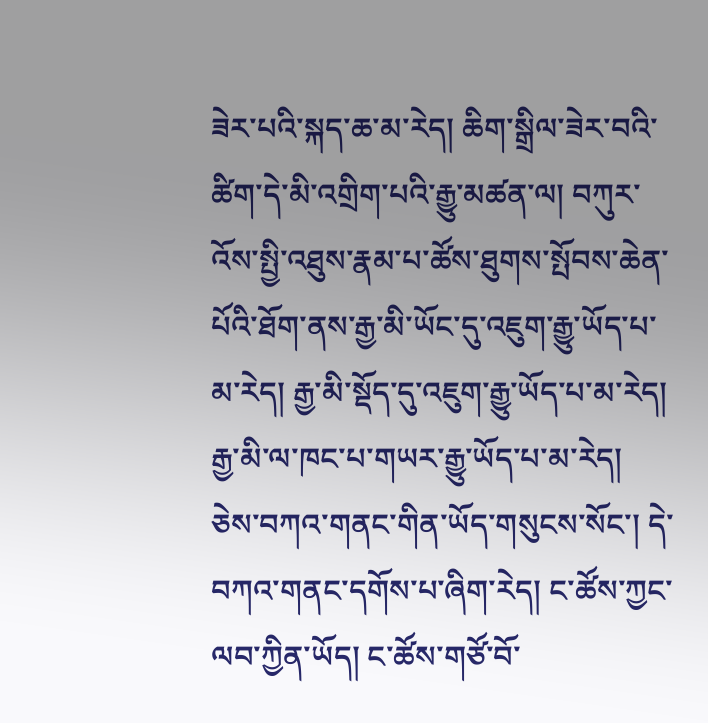ཟེར་པའི་སྐད་ཆ་མ་རེད། ཆིག་སྒྲིལ་ཟེར་བའི་ཚིག་དེ་མི་འགྲིག་པའི་རྒྱུ་མཚན་ལ། བཀུར་འོས་སྤྱི་འཐུས་རྣམ་པ་ཚོས་ཐུགས་སྤོབས་ཆེན་པོའི་ཐོག་ནས་རྒྱ་མི་ཡོང་དུ་འཇུག་རྒྱུ་ཡོད་པ་མ་རེད། རྒྱ་མི་སྡོད་དུ་འཇུག་རྒྱུ་ཡོད་པ་མ་རེད། རྒྱ་མི་ལ་ཁང་པ་གཡར་རྒྱུ་ཡོད་པ་མ་རེད། ཅེས་བཀའ་གནང་གིན་ཡོད་གསུངས་སོང་། དེ་བཀའ་གནང་དགོས་པ་ཞིག་རེད། ང་ཚོས་ཀྱང་ལབ་ཀྱིན་ཡོད། ང་ཚོས་གཙོ་བོ་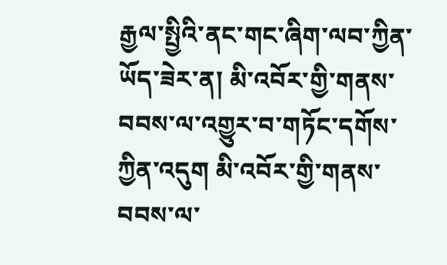རྒྱལ་སྤྱིའི་ནང་གང་ཞིག་ལབ་ཀྱིན་ཡོད་ཟེར་ན། མི་འབོར་གྱི་གནས་བབས་ལ་འགྱུར་བ་གཏོང་དགོས་ཀྱིན་འདུག མི་འབོར་གྱི་གནས་བབས་ལ་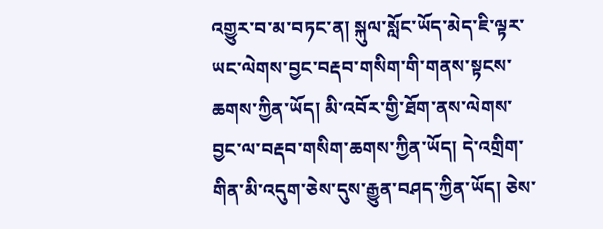འགྱུར་བ་མ་བཏང་ན། སྐུལ་སློང་ཡོད་མེད་ཇི་ལྟར་ཡང་ལེགས་བྱང་བརྡབ་གསིག་གི་གནས་སྟངས་ཆགས་ཀྱིན་ཡོད། མི་འབོར་གྱི་ཐོག་ནས་ལེགས་བྱང་ལ་བརྡབ་གསིག་ཆགས་ཀྱིན་ཡོད། དེ་འགྲིག་གིན་མི་འདུག་ཅེས་དུས་རྒྱུན་བཤད་ཀྱིན་ཡོད། ཅེས་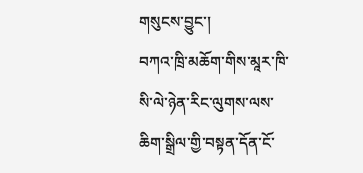གསུངས་བྱུང་།
བཀའ་ཁྲི་མཆོག་གིས་མཱར་ཁི་སི་ལེ་ཉེན་རིང་ལུགས་ལས་ཆིག་སྒྲིལ་གྱི་བསྟན་དོན་ངོ་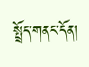སྤྲོད་གནང་དོན།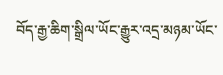བོད་རྒྱ་ཆིག་སྒྲིལ་ཡོང་རྒྱུར་འདྲ་མཉམ་ཡོང་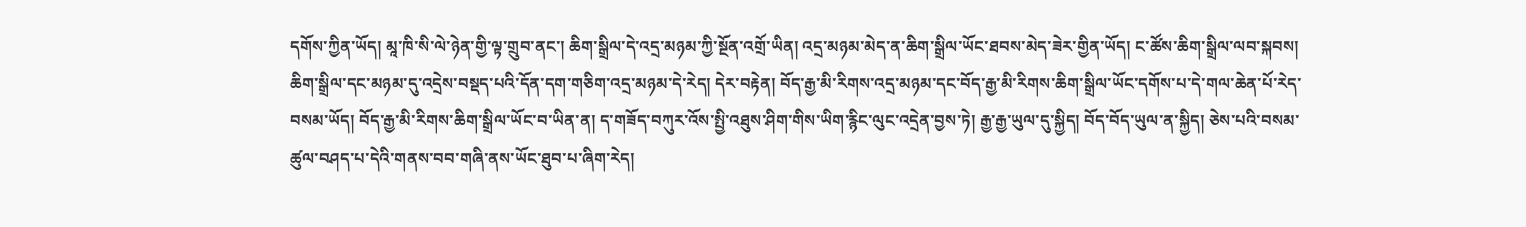དགོས་ཀྱིན་ཡོད། མཱ་ཁི་སི་ལེ་ཉེན་གྱི་ལྟ་གྲུབ་ནང་། ཆིག་སྒྲིལ་དེ་འདྲ་མཉམ་ཀྱི་སྔོན་འགྲོ་ཡིན། འདྲ་མཉམ་མེད་ན་ཆིག་སྒྲིལ་ཡོང་ཐབས་མེད་ཟེར་གྱིན་ཡོད། ང་ཚོས་ཆིག་སྒྲིལ་ལབ་སྐབས། ཆིག་སྒྲིལ་དང་མཉམ་དུ་འདྲེས་བསྡད་པའི་དོན་དག་གཅིག་འདྲ་མཉམ་དེ་རེད། དེར་བརྟེན། བོད་རྒྱ་མི་རིགས་འདྲ་མཉམ་དང་བོད་རྒྱ་མི་རིགས་ཆིག་སྒྲིལ་ཡོང་དགོས་པ་དེ་གལ་ཆེན་པོ་རེད་བསམ་ཡོད། བོད་རྒྱ་མི་རིགས་ཆིག་སྒྲིལ་ཡོང་བ་ཡིན་ན། ད་གཟོད་བཀུར་འོས་སྤྱི་འཐུས་ཤིག་གིས་ཡིག་རྙིང་ལུང་འདྲེན་བྱས་ཏེ། རྒྱ་རྒྱ་ཡུལ་དུ་སྐྱིད། བོད་བོད་ཡུལ་ན་སྐྱིད། ཅེས་པའི་བསམ་ཚུལ་བཤད་པ་དེའི་གནས་བབ་གཞི་ནས་ཡོང་ཐུབ་པ་ཞིག་རེད།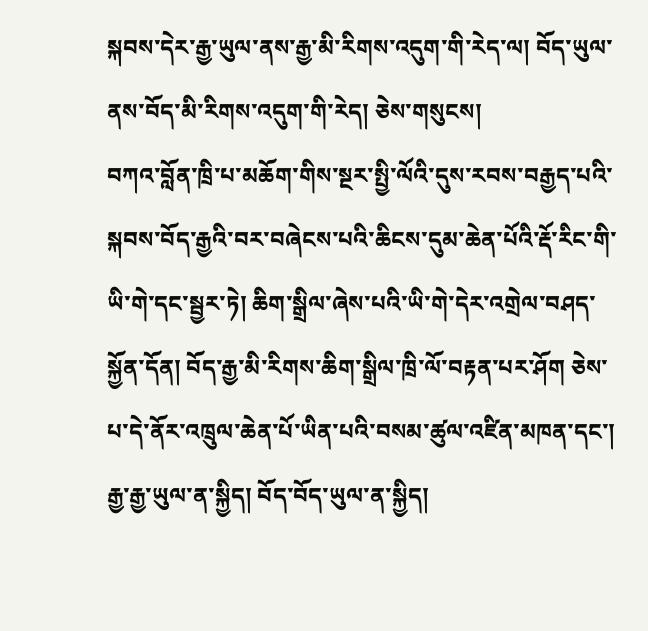སྐབས་དེར་རྒྱ་ཡུལ་ནས་རྒྱ་མི་རིགས་འདུག་གི་རེད་ལ། བོད་ཡུལ་ནས་བོད་མི་རིགས་འདུག་གི་རེད། ཅེས་གསུངས།
བཀའ་བློན་ཁྲི་པ་མཆོག་གིས་སྔར་སྤྱི་ལོའི་དུས་རབས་བརྒྱད་པའི་སྐབས་བོད་རྒྱའི་བར་བཞེངས་པའི་ཆིངས་དུམ་ཆེན་པོའི་རྡོ་རིང་གི་ཡི་གེ་དང་སྦྱར་ཏེ། ཆིག་སྒྲིལ་ཞེས་པའི་ཡི་གེ་དེར་འགྲེལ་བཤད་སྐྱོན་དོན། བོད་རྒྱ་མི་རིགས་ཆིག་སྒྲིལ་ཁྲི་ལོ་བརྟན་པར་ཤོག ཅེས་པ་དེ་ནོར་འཁྲུལ་ཆེན་པོ་ཡིན་པའི་བསམ་ཚུལ་འཛིན་མཁན་དང་། རྒྱ་རྒྱ་ཡུལ་ན་སྐྱིད། བོད་བོད་ཡུལ་ན་སྐྱིད།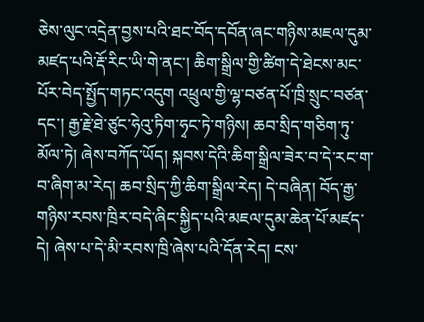ཅེས་ལུང་འདྲེན་བྱས་པའི་ཐང་བོད་དབོན་ཞང་གཉིས་མཇལ་དུམ་མཛད་པའི་རྡོ་རིང་ཡི་གེ་ནང་། ཆིག་སྒྲིལ་གྱི་ཚིག་དེ་ཐེངས་མང་པོར་བེད་སྤྱོད་གཏང་འདུག འཕྲུལ་གྱི་ལྷ་བཙན་པོ་ཁྲི་སྲུང་བཙན་དང་། རྒྱ་རྗེ་ཐེ་ཙུང་ཧེའུ་ཏིག་ཧྭང་ཏེ་གཉིས། ཆབ་སྲིད་གཅིག་ཏུ་མོལ་ཏེ། ཞེས་བཀོད་ཡོད། སྐབས་དེའི་ཆིག་སྒྲིལ་ཟེར་བ་དེ་རང་ག་བ་ཞིག་མ་རེད། ཆབ་སྲིད་ཀྱི་ཆིག་སྒྲིལ་རེད། དེ་བཞིན། བོད་རྒྱ་གཉིས་རབས་ཁྲིར་བདེ་ཞིང་སྐྱིད་པའི་མཇལ་དུམ་ཆེན་པོ་མཛད་དེ། ཞེས་པ་དེ་མི་རབས་ཁྲི་ཞེས་པའི་དོན་རེད། ངས་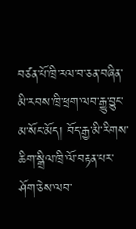བཙན་པོ་ཁྲི་རལ་བ་ཅན་བཞིན་མི་རབས་ཁྲི་ཕྲག་ལབ་རྒྱུ་བྱུང་མ་སོང་མོད། བོད་རྒྱ་མི་རིགས་ཆིག་སྒྲིལ་ཁྲི་ལོ་བརྟན་པར་ཤོག་ཅེས་ལབ་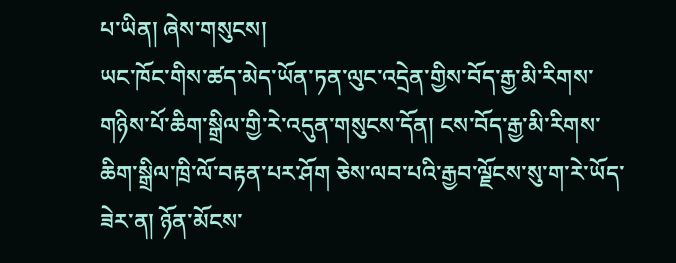པ་ཡིན། ཞེས་གསུངས།
ཡང་ཁོང་གིས་ཚད་མེད་ཡོན་ཏན་ལུང་འདྲེན་གྱིས་བོད་རྒྱ་མི་རིགས་གཉིས་པོ་ཆིག་སྒྲིལ་གྱི་རེ་འདུན་གསུངས་དོན། ངས་བོད་རྒྱ་མི་རིགས་ཆིག་སྒྲིལ་ཁྲི་ལོ་བརྟན་པར་ཤོག ཅེས་ལབ་པའི་རྒྱབ་ལྗོངས་སུ་ག་རེ་ཡོད་ཟེར་ན། ཉོན་མོངས་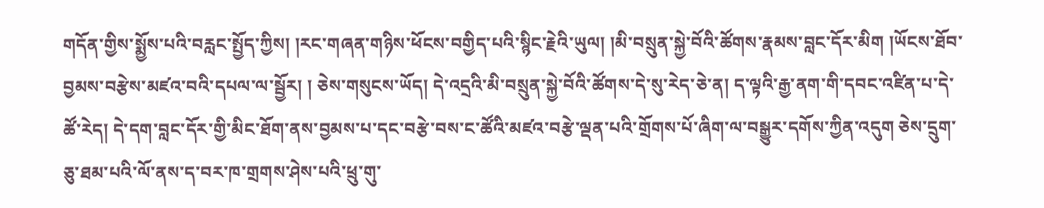གདོན་གྱིས་སྨྱོས་པའི་བརླང་སྤྱོད་ཀྱིས། །རང་གཞན་གཉིས་ཕོངས་བགྱིད་པའི་སྙིང་རྗེའི་ཡུལ། །མི་བསྲུན་སྐྱེ་བོའི་ཚོགས་རྣམས་བླང་དོར་མིག །ཡོངས་ཐོབ་བྱམས་བརྩེས་མཛའ་བའི་དཔལ་ལ་སྦྱོར། ། ཅེས་གསུངས་ཡོད། དེ་འདྲའི་མི་བསྲུན་སྐྱེ་བོའི་ཚོགས་དེ་སུ་རེད་ཅེ་ན། ད་ལྟའི་རྒྱ་ནག་གི་དབང་འཛིན་པ་དེ་ཚོ་རེད། དེ་དག་བླང་དོར་གྱི་མིང་ཐོག་ནས་བྱམས་པ་དང་བརྩེ་བས་ང་ཚོའི་མཛའ་བརྩེ་ལྡན་པའི་གྲོགས་པོ་ཞིག་ལ་བསྒྱུར་དགོས་ཀྱིན་འདུག ཅེས་དྲུག་ཅུ་ཐམ་པའི་ལོ་ནས་ད་བར་ཁ་གྲགས་ཤེས་པའི་ཕྲུ་གུ་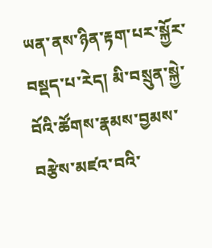ཡན་ནས་ཉིན་རྟག་པར་སྐྱོར་བསྡད་པ་རེད། མི་བསྲུན་སྐྱེ་བོའི་ཚོགས་རྣམས་བྱམས་བརྩེས་མཛའ་བའི་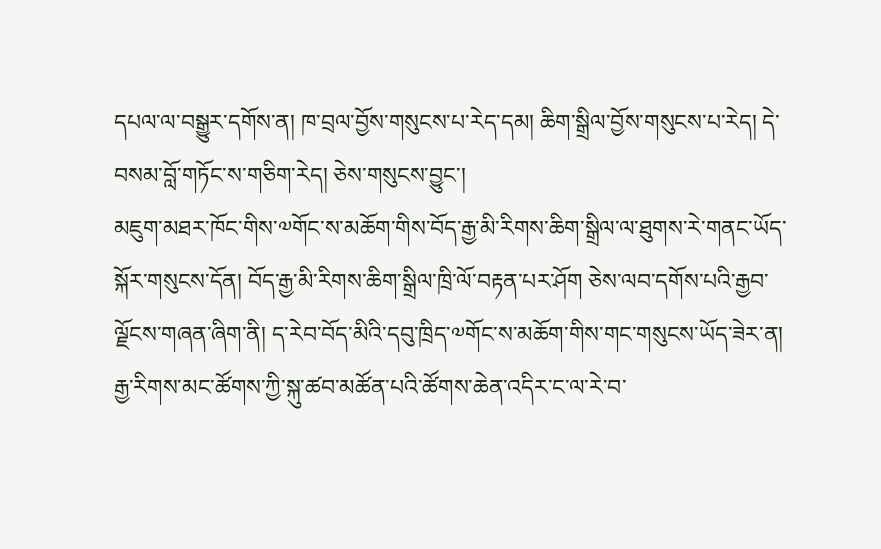དཔལ་ལ་བསྒྱུར་དགོས་ན། ཁ་བྲལ་བྱོས་གསུངས་པ་རེད་དམ། ཆིག་སྒྲིལ་བྱོས་གསུངས་པ་རེད། དེ་བསམ་བློ་གཏོང་ས་གཅིག་རེད། ཅེས་གསུངས་བྱུང་།
མཇུག་མཐར་ཁོང་གིས་༧གོང་ས་མཆོག་གིས་བོད་རྒྱ་མི་རིགས་ཆིག་སྒྲིལ་ལ་ཐུགས་རེ་གནང་ཡོད་སྐོར་གསུངས་དོན། བོད་རྒྱ་མི་རིགས་ཆིག་སྒྲིལ་ཁྲི་ལོ་བརྟན་པར་ཤོག ཅེས་ལབ་དགོས་པའི་རྒྱབ་ལྗོངས་གཞན་ཞིག་ནི། ད་རེབ་བོད་མིའི་དབུ་ཁྲིད་༧གོང་ས་མཆོག་གིས་གང་གསུངས་ཡོད་ཟེར་ན། རྒྱ་རིགས་མང་ཚོགས་ཀྱི་སྐུ་ཚབ་མཚོན་པའི་ཚོགས་ཆེན་འདིར་ང་ལ་རེ་བ་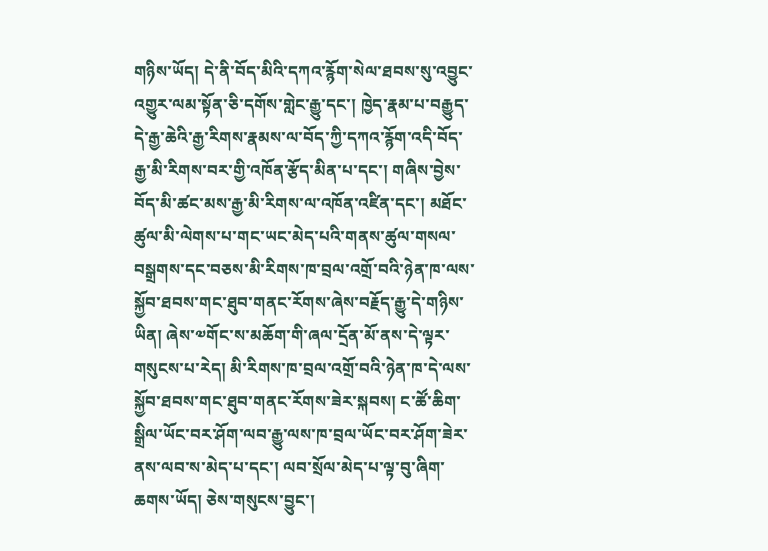གཉིས་ཡོད། དེ་ནི་བོད་མིའི་དཀའ་རྙོག་སེལ་ཐབས་སུ་འབྱུང་འགྱུར་ལམ་སྟོན་ཅི་དགོས་གླེང་རྒྱུ་དང་། ཁྱེད་རྣམ་པ་བརྒྱུད་དེ་རྒྱ་ཆེའི་རྒྱ་རིགས་རྣམས་ལ་བོད་ཀྱི་དཀའ་རྙོག་འདི་བོད་རྒྱ་མི་རིགས་བར་གྱི་འཁོན་རྩོད་མིན་པ་དང་། གཞིས་བྱེས་བོད་མི་ཚང་མས་རྒྱ་མི་རིགས་ལ་འཁོན་འཛིན་དང་། མཐོང་ཚུལ་མི་ལེགས་པ་གང་ཡང་མེད་པའི་གནས་ཚུལ་གསལ་བསྒྲགས་དང་བཅས་མི་རིགས་ཁ་བྲལ་འགྲོ་བའི་ཉེན་ཁ་ལས་སྐྱོབ་ཐབས་གང་ཐུབ་གནང་རོགས་ཞེས་བརྗོད་རྒྱུ་དེ་གཉིས་ཡིན། ཞེས་༧གོང་ས་མཆོག་གི་ཞལ་དྲོན་མོ་ནས་དེ་ལྟར་གསུངས་པ་རེད། མི་རིགས་ཁ་བྲལ་འགྲོ་བའི་ཉེན་ཁ་དེ་ལས་སྐྱོབ་ཐབས་གང་ཐུབ་གནང་རོགས་ཟེར་སྐབས། ང་ཚོ་ཆིག་སྒྲིལ་ཡོང་བར་ཤོག་ལབ་རྒྱུ་ལས་ཁ་བྲལ་ཡོང་བར་ཤོག་ཟེར་ནས་ལབ་ས་མེད་པ་དང་། ལབ་སྲོལ་མེད་པ་ལྟ་བུ་ཞིག་ཆགས་ཡོད། ཅེས་གསུངས་བྱུང་།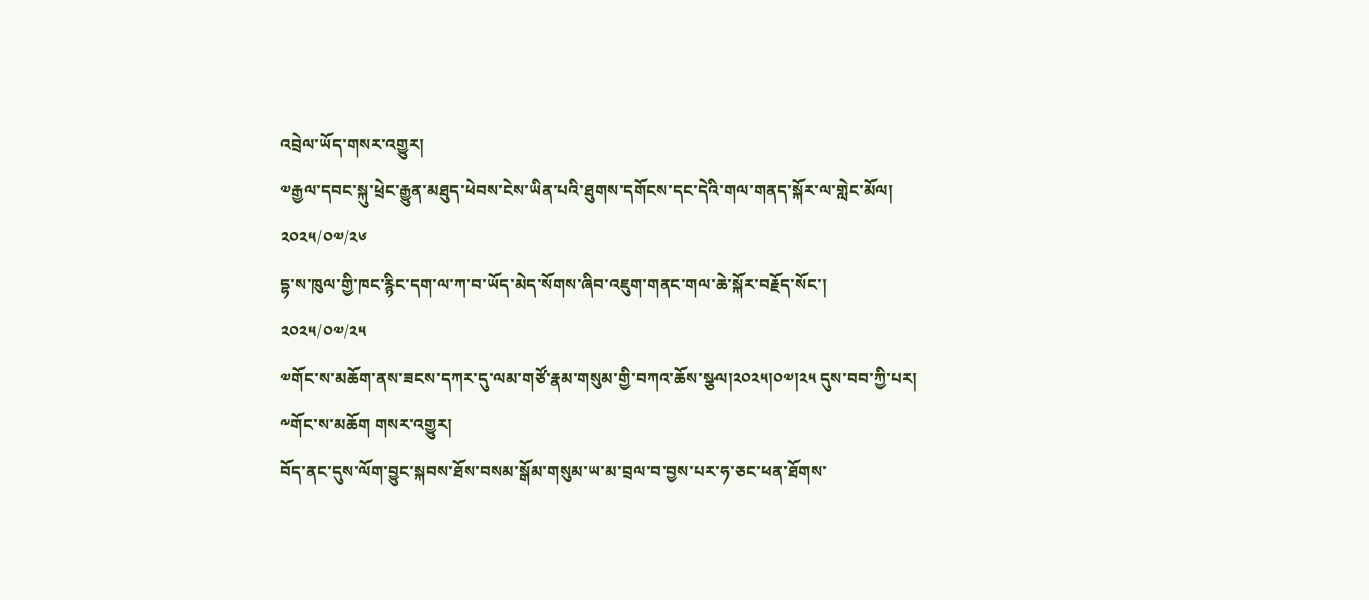འབྲེལ་ཡོད་གསར་འགྱུར།
༧རྒྱལ་དབང་སྐུ་ཕྲེང་རྒྱུན་མཐུད་ཕེབས་ངེས་ཡིན་པའི་ཐུགས་དགོངས་དང་དེའི་གལ་གནད་སྐོར་ལ་གླེང་མོལ།
༢༠༢༥/༠༧/༢༦
དྷ་ས་ཁུལ་གྱི་ཁང་རྙིང་དག་ལ་ཀ་བ་ཡོད་མེད་སོགས་ཞིབ་འཇུག་གནང་གལ་ཆེ་སྐོར་བརྗོད་སོང་།
༢༠༢༥/༠༧/༢༥
༧གོང་ས་མཆོག་ནས་ཟངས་དཀར་དུ་ལམ་གཙོ་རྣམ་གསུམ་གྱི་བཀའ་ཆོས་སྩལ།༢༠༢༥།༠༧།༢༥ དུས་བབ་ཀྱི་པར།
༸གོང་ས་མཆོག གསར་འགྱུར།
བོད་ནང་དུས་ལོག་བྱུང་སྐབས་ཐོས་བསམ་སྒོམ་གསུམ་ཡ་མ་བྲལ་བ་བྱས་པར་ཧ་ཅང་ཕན་ཐོགས་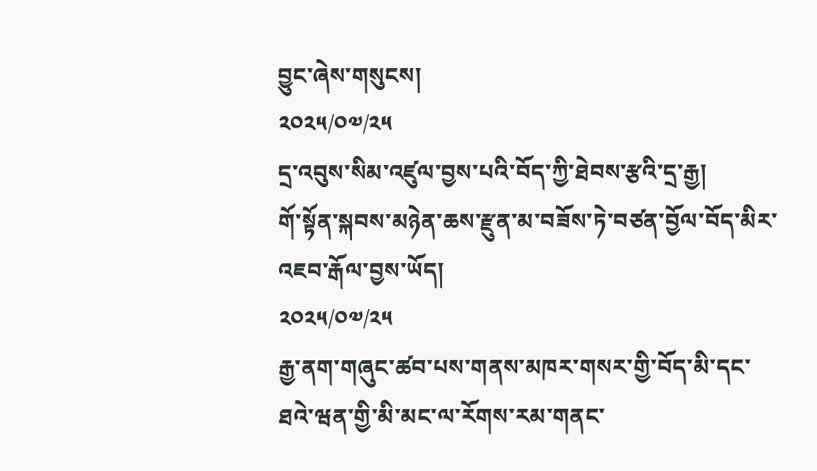བྱུང་ཞེས་གསུངས།
༢༠༢༥/༠༧/༢༥
དྲ་འབུས་སིམ་འཛུལ་བྱས་པའི་བོད་ཀྱི་ཐེབས་རྩའི་དྲ་རྒྱ།
གོ་སྟོན་སྐབས་མཉེན་ཆས་རྫུན་མ་བཟོས་ཏེ་བཙན་བྱོལ་བོད་མིར་འཇབ་རྒོལ་བྱས་ཡོད།
༢༠༢༥/༠༧/༢༥
རྒྱ་ནག་གཞུང་ཚབ་པས་གནས་མཁར་གསར་གྱི་བོད་མི་དང་ཐའེ་ཝན་གྱི་མི་མང་ལ་རོགས་རམ་གནང་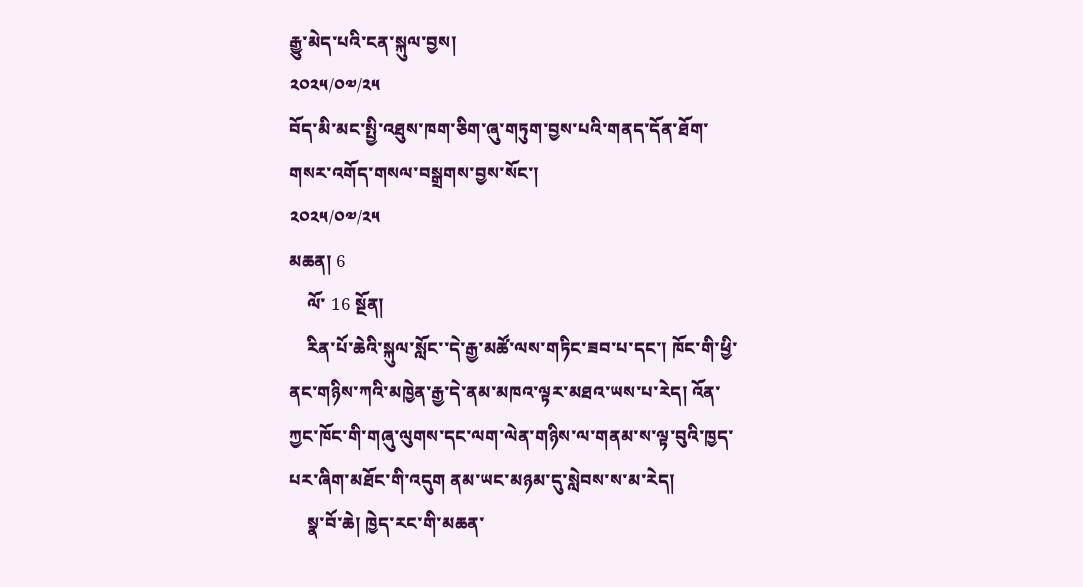རྒྱུ་མེད་པའི་ངན་སྐུལ་བྱས།
༢༠༢༥/༠༧/༢༥
བོད་མི་མང་སྤྱི་འཐུས་ཁག་ཅིག་ཞུ་གཏུག་བྱས་པའི་གནད་དོན་ཐོག་གསར་འགོད་གསལ་བསྒྲགས་བྱས་སོང་།
༢༠༢༥/༠༧/༢༥
མཆན། 6
    ལོ་ 16 སྔོན།
    རིན་པོ་ཆེའི་སྐུལ་སློང་་དེ་རྒྱ་མཚོ་ལས་གཏིང་ཟབ་པ་དང་། ཁོང་གི་ཕྱི་ནང་གཉིས་ཀའི་མཁྱེན་རྒྱ་དེ་ནམ་མཁའ་ལྟར་མཐའ་ཡས་པ་རེད། འོན་ཀྱང་ཁོང་གི་གཞུ་ལུགས་དང་ལག་ལེན་གཉིས་ལ་གནམ་ས་ལྟ་བུའི་ཁྱད་པར་ཞིག་མཐོང་གི་འདུག ནམ་ཡང་མཉམ་དུ་སླེབས་ས་མ་རེད།
    སྣ་བོ་ཆེ། ཁྱེད་རང་གི་མཆན་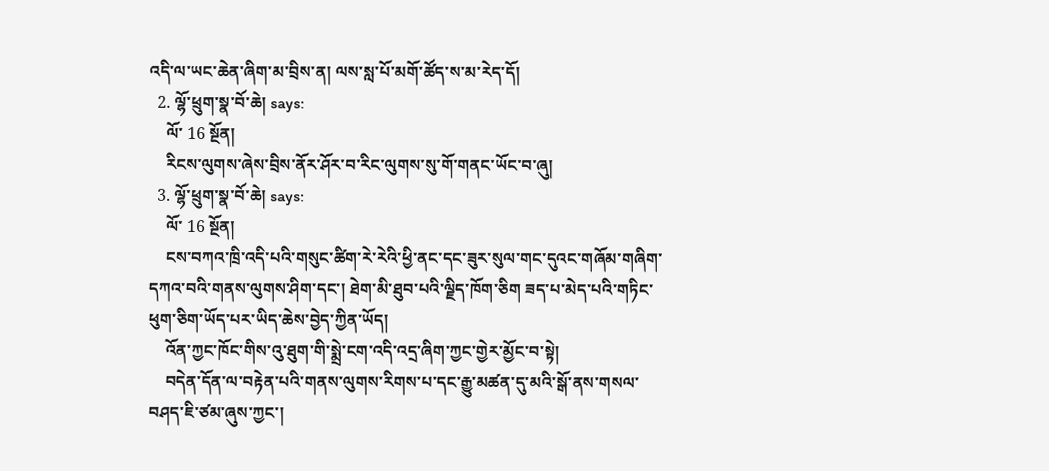འདི་ལ་ཡང་ཆེན་ཞིག་མ་བྲིས་ན། ལས་སླ་པོ་མགོ་ཚོད་ས་མ་རེད་དོ།
  2. ལྷོ་ཕྲུག་སྣ་བོ་ཆེ། says:
    ལོ་ 16 སྔོན།
    རིངས་ལུགས་ཞེས་བྲིས་ནོར་ཤོར་བ་རིང་ལུགས་སུ་གོ་གནང་ཡོང་བ་ཞུ།
  3. ལྷོ་ཕྲུག་སྣ་བོ་ཆེ། says:
    ལོ་ 16 སྔོན།
    ངས་བཀའ་ཁྲི་འདི་པའི་གསུང་ཚིག་རེ་རེའི་ཕྱི་ནང་དང་ཟུར་སུལ་གང་དུའང་གཞོམ་གཞིག་དཀའ་བའི་གནས་ལུགས་ཤིག་དང་། ཐེག་མི་ཐུབ་པའི་ལྗིད་ཁོག་ཅིག ཟད་པ་མེད་པའི་གཏིང་ཕུག་ཅིག་ཡོད་པར་ཡིད་ཆེས་བྱེད་ཀྱིན་ཡོད།
    འོན་ཀྱང་ཁོང་གིས་འུ་ཐུག་གི་སྨྲེ་ངག་འདི་འདྲ་ཞིག་ཀྱང་གྱེར་མྱོང་བ་སྟེ།
    བདེན་དོན་ལ་བརྟེན་པའི་གནས་ལུགས་རིགས་པ་དང་རྒྱུ་མཚན་དུ་མའི་སྒོ་ནས་གསལ་བཤད་ཇི་ཙམ་ཞུས་ཀྱང་།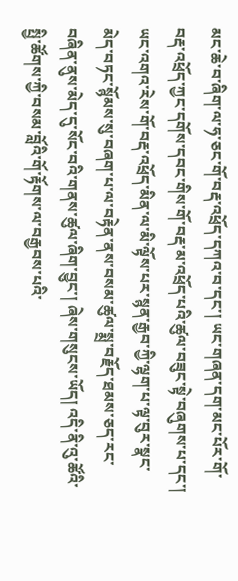མང་ཆེ་བ་ཞིག་ལ་ཧ་ཅང་གོ་བརྡ་འཕྲོད་དཀའ་བ་དང་། ཡང་གཞན་དག་མང་པོར་གོ་བརྡ་འཕྲོད་ཀྱང་དགོས་དབང་གིས་གོ་བརྡ་མ་འཕྲོད་པའི་ཚུལ་བཟུང་སྟེ་བཞུགས་པ་དང་། ཡང་འགའ་རེས་གོ་བརྡ་འཕྲོད་མིན་ལ་མི་ལྟོས་པར་སྙན་རྒྱབ་ཀྱི་ལྷག་པ་ལྟ་བུར་སྣང་མེད་བཏང་སྙོམས་སུ་བཞག་པ་ལ་བརྟེན་ནས་བསམ་ཚུལ་སྨྲ་བརྗོད་ཐམས་ཅད་རང་བཞིན་ནུས་མེད་དུ་སོང་བའི་གནས་ཚུལ་ཞིག་བྱུང་། ཞེས་གསུངས་ཡོད། འདི་ནི་འུ་ཚོའི་སྤྱི་ཚོགས་ཀྱི་བསམ་བློའི་གོ་རྟོགས་ལ་བརྒྱབས་པའི་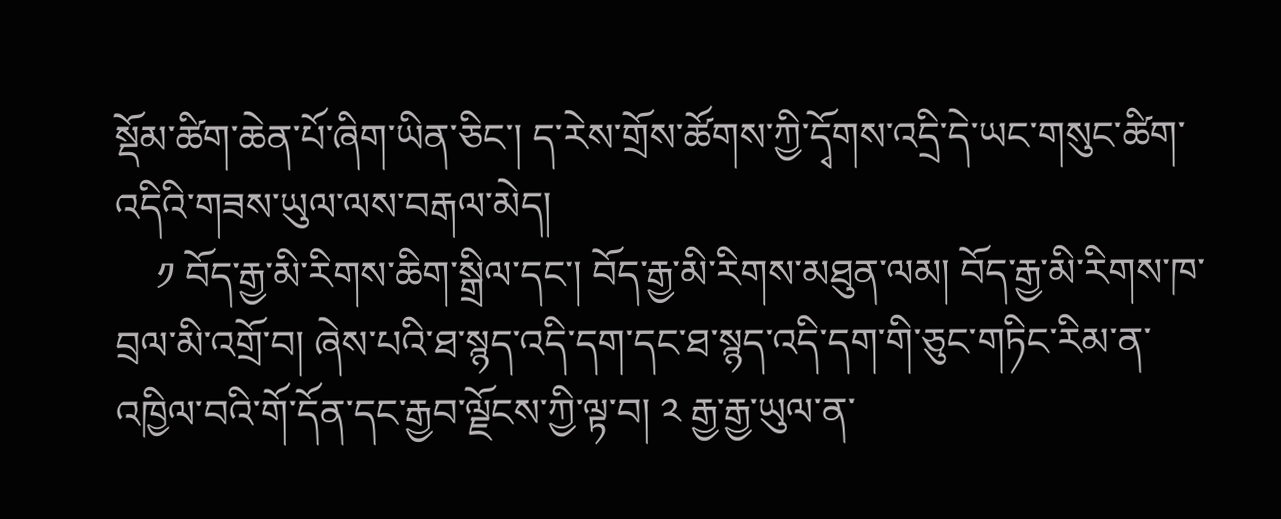སྡོམ་ཚིག་ཆེན་པོ་ཞིག་ཡིན་ཅིང་། ད་རེས་གྲོས་ཚོགས་ཀྱི་དྭོགས་འདྲི་དེ་ཡང་གསུང་ཚིག་འདིའི་གཟས་ཡུལ་ལས་བརྒལ་མེད།
    ༡ བོད་རྒྱ་མི་རིགས་ཆིག་སྒྲིལ་དང་། བོད་རྒྱ་མི་རིགས་མཐུན་ལམ། བོད་རྒྱ་མི་རིགས་ཁ་བྲལ་མི་འགྲོ་བ། ཞེས་པའི་ཐ་སྙད་འདི་དག་དང་ཐ་སྙད་འདི་དག་གི་ཅུང་གཏིང་རིམ་ན་འཁྱིལ་བའི་གོ་དོན་དང་རྒྱབ་ལྗོངས་ཀྱི་ལྟ་བ། ༢ རྒྱ་རྒྱ་ཡུལ་ན་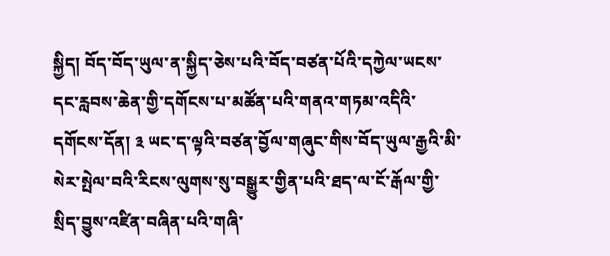སྐྱིད། བོད་བོད་ཡུལ་ན་སྐྱིད་ཅེས་པའི་བོད་བཙན་པོའི་དཀྱེལ་ཡངས་དང་རླབས་ཆེན་གྱི་དགོངས་པ་མཚོན་པའི་གནའ་གཏམ་འདིའི་དགོངས་དོན། ༣ ཡང་ད་ལྟའི་བཙན་བྱོལ་གཞུང་གིས་བོད་ཡུལ་རྒྱའི་མི་སེར་སྤེལ་བའི་རིངས་ལུགས་སུ་བསྒྱུར་གྱིན་པའི་ཐད་ལ་ངོ་རྒོལ་གྱི་སྲིད་བྱུས་འཛིན་བཞིན་པའི་གཞི་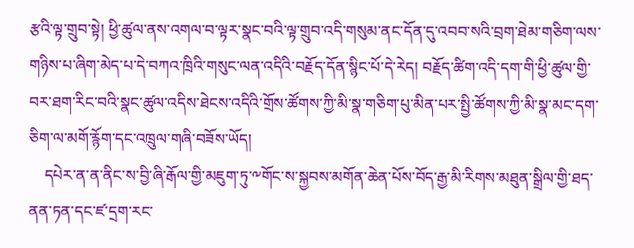རྩའི་ལྟ་གྲུབ་སྟེ། ཕྱི་ཚུལ་ནས་འགལ་བ་ལྟར་སྣང་བའི་ལྟ་གྲུབ་འདི་གསུམ་ནང་དོན་དུ་འབབ་སའི་བྲག་ཐེམ་གཅིག་ལས་གཉིས་པ་ཞིག་མེད་པ་དེ་བཀའ་ཁྲིའི་གསུང་ལན་འདིའི་བརྗོད་དོན་སྙིང་པོ་དེ་རེད། བརྗོད་ཚིག་འདི་དག་གི་ཕྱི་ཚུལ་གྱི་བར་ཐག་རིང་བའི་སྣང་ཚུལ་འདིས་ཐེངས་འདིའི་གྲོས་ཚོགས་ཀྱི་མི་སྣ་གཅིག་པུ་མིན་པར་སྤྱི་ཚོགས་ཀྱི་མི་སྣ་མང་དག་ཅིག་ལ་མགོ་རྙོག་དང་འཁྲུལ་གཞི་བཟོས་ཡོད།
    དཔེར་ན་ན་ནིང་ས་བྱི་ཞི་རྒོལ་གྱི་མཇུག་ཏུ་༸གོང་ས་སྐྱབས་མགོན་ཆེན་པོས་བོད་རྒྱ་མི་རིགས་མཐུན་སྒྲིལ་གྱི་ཐད་ནན་ཏན་དང་ཛ་དྲག་རང་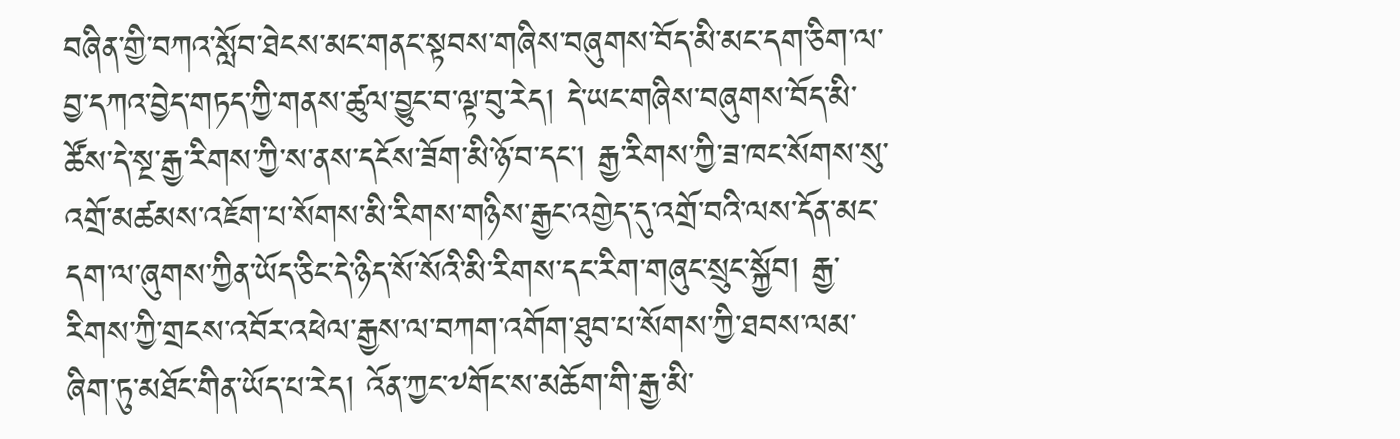བཞིན་གྱི་བཀའ་སློབ་ཐེངས་མང་གནང་སྟབས་གཞིས་བཞུགས་བོད་མི་མང་དག་ཅིག་ལ་བྱ་དཀའ་བྱེད་གཏད་ཀྱི་གནས་ཚུལ་བྱུང་བ་ལྟ་བུ་རེད། དེ་ཡང་གཞིས་བཞུགས་བོད་མི་ཚོས་དེ་སྔ་རྒྱ་རིགས་ཀྱི་ས་ནས་དངོས་ཟོག་མི་ཉོ་བ་དང་། རྒྱ་རིགས་ཀྱི་ཟ་ཁང་སོགས་སུ་འགྲོ་མཚམས་འཇོག་པ་སོགས་མི་རིགས་གཉིས་རྒྱང་འགྱེད་དུ་འགྲོ་བའི་ལས་དོན་མང་དག་ལ་ཞུགས་ཀྱིན་ཡོད་ཅིང་དེ་ཉིད་སོ་སོའི་མི་རིགས་དང་རིག་གཞུང་སྲུང་སྐྱོབ། རྒྱ་རིགས་ཀྱི་གྲངས་འབོར་འཕེལ་རྒྱས་ལ་བཀག་འགོག་ཐུབ་པ་སོགས་ཀྱི་ཐབས་ལམ་ཞིག་ཏུ་མཐོང་གིན་ཡོད་པ་རེད། འོན་ཀྱང་༸གོང་ས་མཆོག་གི་རྒྱ་མི་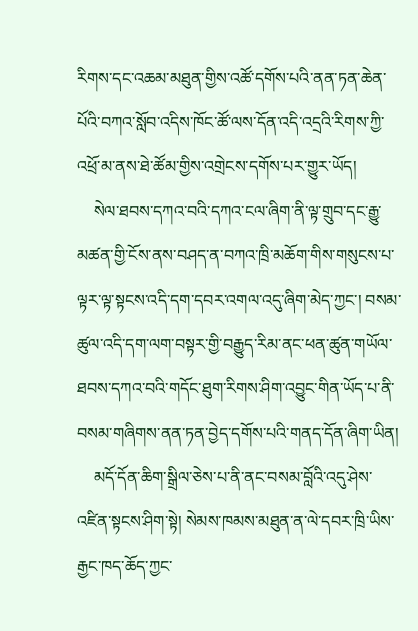རིགས་དང་འཆམ་མཐུན་གྱིས་འཚོ་དགོས་པའི་ནན་ཏན་ཆེན་པོའི་བཀའ་སློབ་འདིས་ཁོང་ཚོ་ལས་དོན་འདི་འདྲའི་རིགས་ཀྱི་འཕྲོ་མ་ནས་ཐེ་ཚོམ་གྱིས་འགྲེངས་དགོས་པར་གྱུར་ཡོད།
    སེལ་ཐབས་དཀའ་བའི་དཀའ་ངལ་ཞིག་ནི་ལྟ་གྲུབ་དང་རྒྱུ་མཚན་གྱི་ངོས་ནས་བཤད་ན་བཀའ་ཁྲི་མཆོག་གིས་གསུངས་པ་ལྟར་ལྟ་སྟངས་འདི་དག་དབར་འགལ་འདུ་ཞིག་མེད་ཀྱང་། བསམ་ཚུལ་འདི་དག་ལག་བསྟར་གྱི་བརྒྱུད་རིམ་ནང་ཕན་ཚུན་གཡོལ་ཐབས་དཀའ་བའི་གདོང་ཐུག་རིགས་ཤིག་འབྱུང་གིན་ཡོད་པ་ནི་བསམ་གཞིགས་ནན་ཏན་བྱེད་དགོས་པའི་གནད་དོན་ཞིག་ཡིན།
    མདོ་དོན་ཆིག་སྒྲིལ་ཅེས་པ་ནི་ནང་བསམ་བློའི་འདུ་ཤེས་འཛིན་སྟངས་ཤིག་སྟེ། སེམས་ཁམས་མཐུན་ན་ལེ་དབར་ཁྲི་ཡིས་རྒྱང་ཁད་ཆོད་ཀྱང་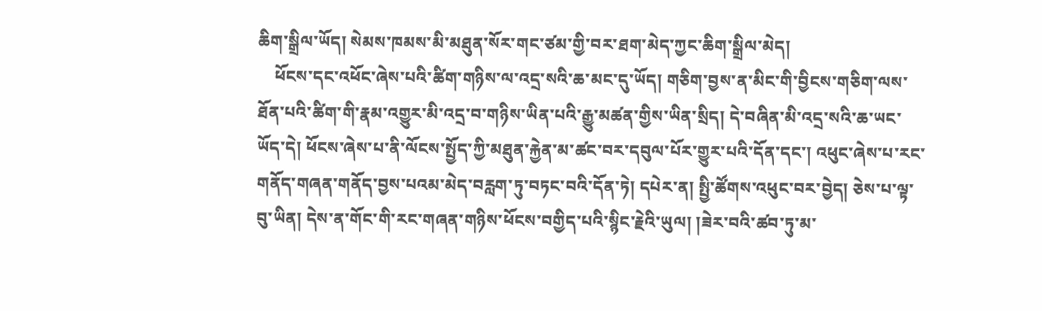ཆིག་སྒྲིལ་ཡོད། སེམས་ཁམས་མི་མཐུན་སོར་གང་ཙམ་གྱི་བར་ཐག་མེད་ཀྱང་ཆིག་སྒྲིལ་མེད།
    ཕོངས་དང་འཕོང་ཞེས་པའི་ཚིག་གཉིས་ལ་འདྲ་སའི་ཆ་མང་དུ་ཡོད། གཅིག་བྱས་ན་མིང་གི་བྱིངས་གཅིག་ལས་ཐོན་པའི་ཚིག་གི་རྣམ་འགྱུར་མི་འདྲ་བ་གཉིས་ཡིན་པའི་རྒྱུ་མཚན་གྱིས་ཡིན་སྲིད། དེ་བཞིན་མི་འདྲ་སའི་ཆ་ཡང་ཡོད་དེ། ཕོངས་ཞེས་པ་ནི་ལོངས་སྤྱོད་ཀྱི་མཐུན་རྐྱེན་མ་ཚང་བར་དབུལ་པོར་གྱུར་པའི་དོན་དང་། འཕུང་ཞེས་པ་རང་གནོད་གཞན་གནོད་བྱས་པའམ་མེད་བརླག་ཏུ་བཏང་བའི་དོན་ཏེ། དཔེར་ན། སྤྱི་ཚོགས་འཕུང་བར་བྱེད། ཅེས་པ་ལྟ་བུ་ཡིན། དེས་ན་གོང་གི་རང་གཞན་གཉིས་ཕོངས་བགྱིད་པའི་སྙིང་རྗེའི་ཡུལ། །ཟེར་བའི་ཚབ་ཏུ་མ་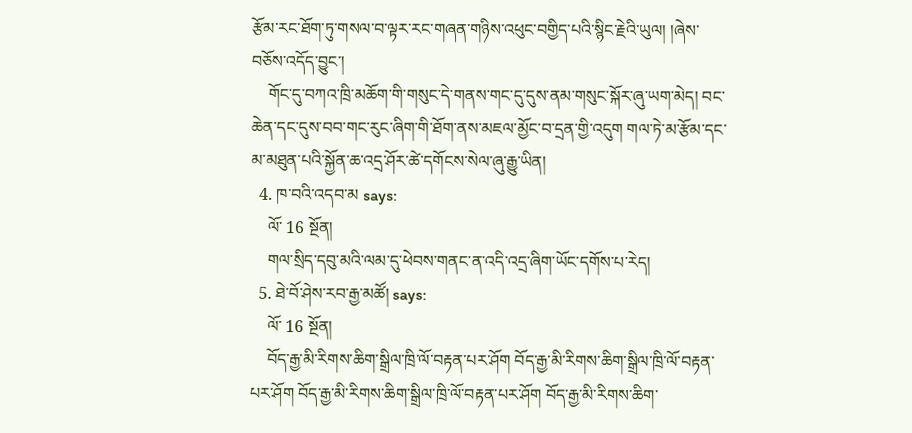རྩོམ་རང་ཐོག་ཏུ་གསལ་བ་ལྟར་རང་གཞན་གཉིས་འཕུང་བགྱིད་པའི་སྙིང་རྗེའི་ཡུལ། །ཞེས་བཅོས་འདོད་བྱུང་།
    གོང་དུ་བཀའ་ཁྲི་མཆོག་གི་གསུང་དེ་གནས་གང་དུ་དུས་ནམ་གསུང་སྐོར་ཞུ་ཡག་མེད། བང་ཆེན་དང་དུས་བབ་གང་རུང་ཞིག་གི་ཐོག་ནས་མཇལ་མྱོང་བ་དྲན་གྱི་འདུག གལ་ཏེ་མ་རྩོམ་དང་མ་མཐུན་པའི་སྐྱོན་ཆ་འདྲ་ཤོར་ཚེ་དགོངས་སེལ་ཞུ་རྒྱུ་ཡིན།
  4. ཁ་བའི་འདབ་མ says:
    ལོ་ 16 སྔོན།
    གལ་སྲིད་དབུ་མའི་ལམ་དུ་ཕེབས་གནང་ན་འདི་འདྲ་ཞིག་ཡོང་དགོས་པ་རེད།
  5. ཐེ་བོ་ཤེས་རབ་རྒྱ་མཚོ། says:
    ལོ་ 16 སྔོན།
    བོད་རྒྱ་མི་རིགས་ཆིག་སྒྲིལ་ཁྲི་ལོ་བརྟན་པར་ཤོག བོད་རྒྱ་མི་རིགས་ཆིག་སྒྲིལ་ཁྲི་ལོ་བརྟན་པར་ཤོག བོད་རྒྱ་མི་རིགས་ཆིག་སྒྲིལ་ཁྲི་ལོ་བརྟན་པར་ཤོག བོད་རྒྱ་མི་རིགས་ཆིག་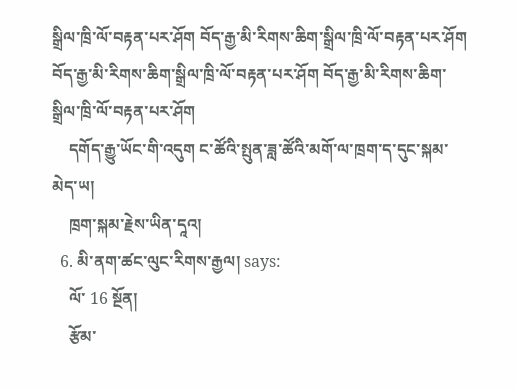སྒྲིལ་ཁྲི་ལོ་བརྟན་པར་ཤོག བོད་རྒྱ་མི་རིགས་ཆིག་སྒྲིལ་ཁྲི་ལོ་བརྟན་པར་ཤོག བོད་རྒྱ་མི་རིགས་ཆིག་སྒྲིལ་ཁྲི་ལོ་བརྟན་པར་ཤོག བོད་རྒྱ་མི་རིགས་ཆིག་སྒྲིལ་ཁྲི་ལོ་བརྟན་པར་ཤོག
    དགོད་རྒྱུ་ཡོང་གི་འདུག ང་ཚོའི་སྤུན་ཟླ་ཚོའི་མགོ་ལ་ཁྲག་ད་དུང་སྐམ་མེད་ཡ།
    ཁྲག་སྐམ་རྗེས་ཡིན་དཱའ།
  6. མི་ནག་ཚང་ལུང་རིགས་རྒྱལ། says:
    ལོ་ 16 སྔོན།
    རྩོམ་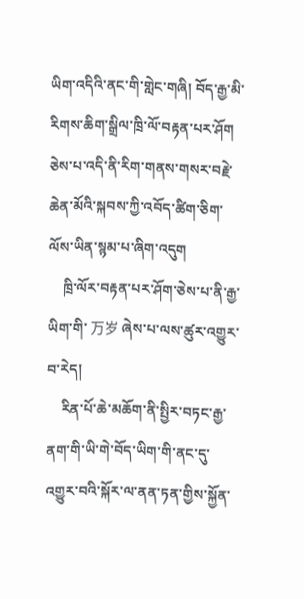ཡིག་འདིའི་ནང་གི་གླེང་གཞི། བོད་རྒྱ་མི་རིགས་ཆིག་སྒྲིལ་ཁྲི་ལོ་བརྟན་པར་ཤོག ཅེས་པ་འདི་ནི་རིག་གནས་གསར་བརྗེ་ཆེན་མོའི་སྐབས་ཀྱི་འབོད་ཚིག་ཅིག་ལོས་ཡིན་སྙམ་པ་ཞིག་འདུག
    ཁྲི་ལོར་བརྟན་པར་ཤོག་ཅེས་པ་ནི་རྒྱ་ཡིག་གི་ 万岁 ཞེས་པ་ལས་ཚུར་འགྱུར་བ་རེད།
    རིན་པོ་ཆེ་མཆོག་ནི་སྤྱིར་བཏང་རྒྱ་ནག་གི་ཡི་གེ་བོད་ཡིག་གི་ནང་དུ་འགྱུར་བའི་སྐོར་ལ་ནན་ཏན་གྱིས་སྐྱོན་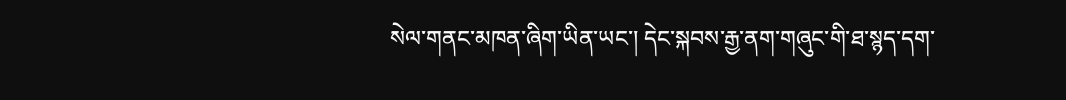སེལ་གནང་མཁན་ཞིག་ཡིན་ཡང་། དེང་སྐབས་རྒྱ་ནག་གཞུང་གི་ཐ་སྙད་དག་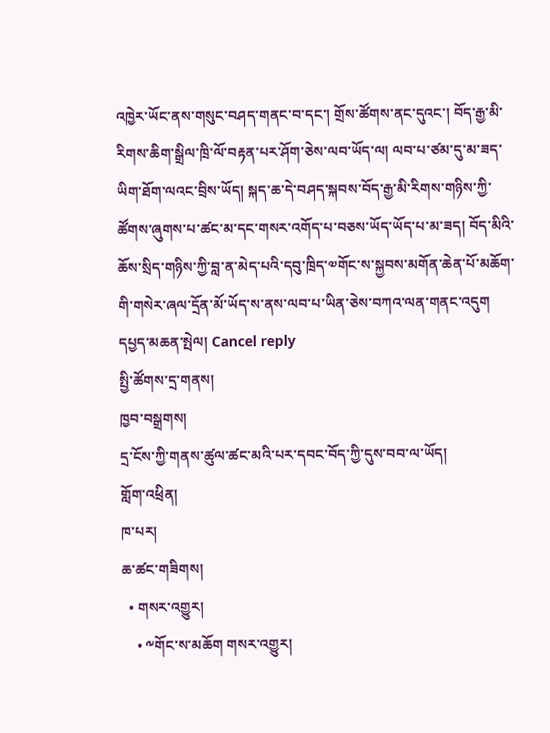འཁྱེར་ཡོང་ནས་གསུང་བཤད་གནང་བ་དང་། གྲོས་ཚོགས་ནང་དུའང་། བོད་རྒྱ་མི་རིགས་ཆིག་སྒྲིལ་ཁྲི་ལོ་བརྟན་པར་ཤོག་ཅེས་ལབ་ཡོད་ལ། ལབ་པ་ཙམ་དུ་མ་ཟད་ཡིག་ཐོག་ལའང་བྲིས་ཡོད། སྐད་ཆ་དེ་བཤད་སྐབས་བོད་རྒྱ་མི་རིགས་གཉིས་ཀྱི་ཚོགས་ཞུགས་པ་ཚང་མ་དང་གསར་འགོད་པ་བཅས་ཡོད་ཡོད་པ་མ་ཟད། བོད་མིའི་ཆོས་སྲིད་གཉིས་ཀྱི་བླ་ན་མེད་པའི་དབུ་ཁྲིད་༧གོང་ས་སྐྱབས་མགོན་ཆེན་པོ་མཆོག་གི་གསེར་ཞལ་དྲོན་མོ་ཡོད་ས་ནས་ལབ་པ་ཡིན་ཅེས་བཀའ་ལན་གནང་འདུག
དཔྱད་མཆན་སྤེལ། Cancel reply
སྤྱི་ཚོགས་དྲ་གནས།
ཁྱབ་བསྒྲགས།
དྲ་ངོས་ཀྱི་གནས་ཚུལ་ཚང་མའི་པར་དབང་བོད་ཀྱི་དུས་བབ་ལ་ཡོད།
གློག་འཕྲིན།
ཁ་པར།
ཆ་ཚང་གཟིགས།
  • གསར་འགྱུར།
    • ༸གོང་ས་མཆོག གསར་འགྱུར།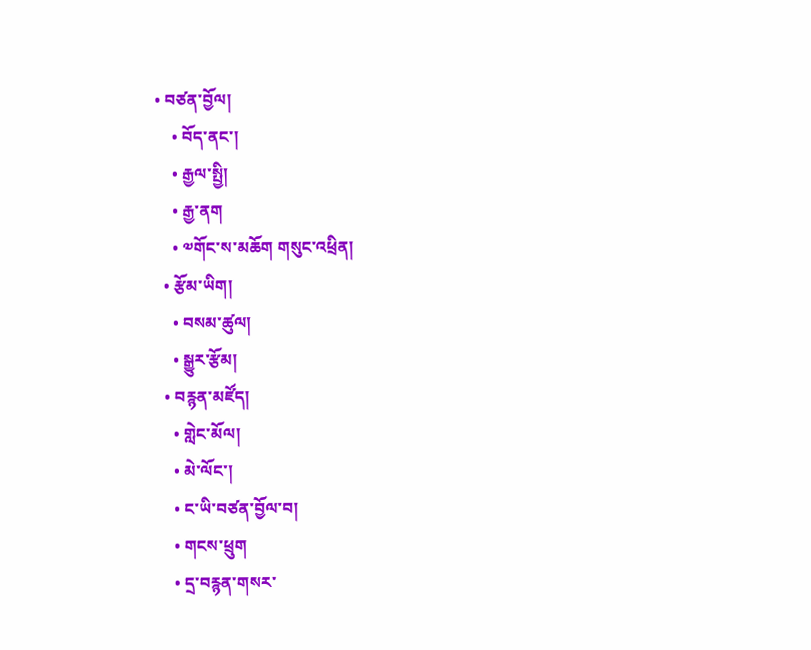• བཙན་བྱོལ།
    • བོད་ནང་།
    • རྒྱལ་སྤྱི།
    • རྒྱ་ནག
    • ༧གོང་ས་མཆོག གསུང་འཕྲིན།
  • རྩོམ་ཡིག།
    • བསམ་ཚུལ།
    • སྒྱུར་རྩོམ།
  • བརྙན་མཛོད།
    • གླེང་མོལ།
    • མེ་ལོང་།
    • ང་ཡི་བཙན་བྱོལ་བ།
    • གངས་ཕྲུག
    • དྲ་བརྙན་གསར་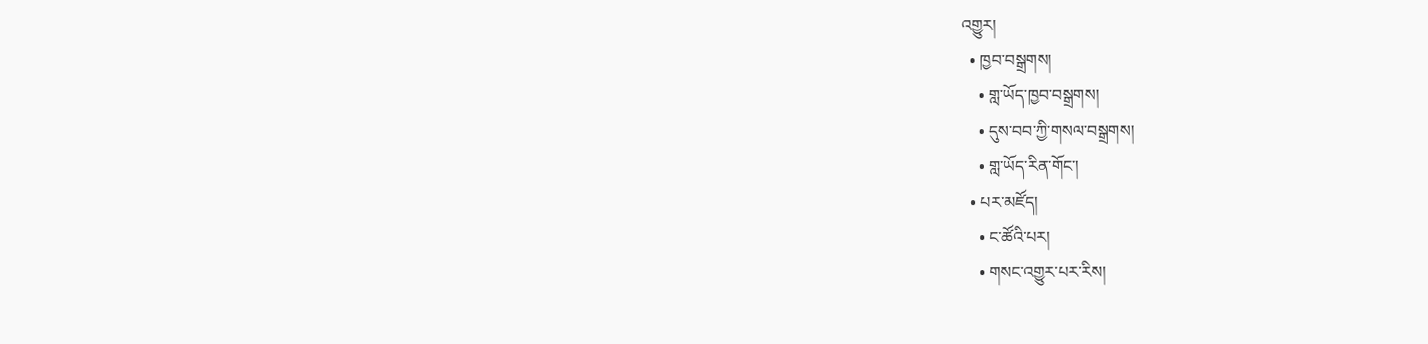འགྱུར།
  • ཁྱབ་བསྒྲགས།
    • གླ་ཡོད་ཁྱབ་བསྒྲགས།
    • དུས་བབ་ཀྱི་གསལ་བསྒྲགས།
    • གླ་ཡོད་རིན་གོང་།
  • པར་མཛོད།
    • ང་ཚོའི་པར།
    • གསང་འགྱུར་པར་རིས།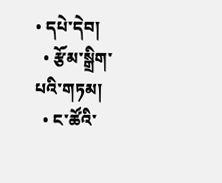• དཔེ་དེབ།
  • རྩོམ་སྒྲིག་པའི་གཏམ།
  • ང་ཚོའི་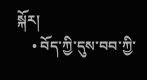སྐོར།
    • བོད་ཀྱི་དུས་བབ་ཀྱི་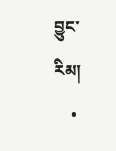བྱུང་རིམ།
    •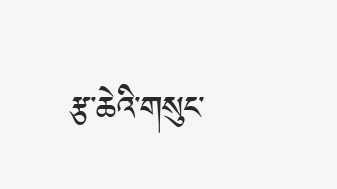རྩ་ཆེའི་གསུང་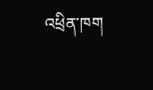འཕྲིན་ཁག